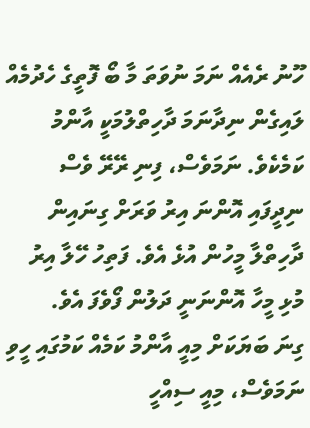ހޫނު ރެއެއް ނަމަ ނުވަތަ މާ ބޯ ފޮތީގެ ހެދުމެއް ލައިގެން ނިދާނަމަ ދާހިތްލުމަކީ އާންމު ކަމެކެވެ. ނަމަވެސް، ފިނި ރޭރޭ ވެސް ނިދީފައި އޮންނަ އިރު ވަރަށް ގިނައިން ދާހިތްލާ މީހުން އުޅެ އެވެ. ފަތިހު ހޭލާ އިރު މުޅި މީހާ އޮންނަނީ ދަލުން ފޯވެފަ އެވެ.
ގިނަ ބަޔަކަށް މިއީ އާންމު ކަމެއް ކަމުގައި ހީވި ނަމަވެސް، މިއީ ސިއްހީ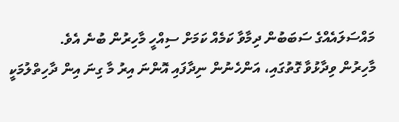މައްސަލައެއްގެ ސަބަބުން ދިމާވާ ކަމެއް ކަމަށް ސިއްހީ މާހިރުން ބުނެ އެވެ.
މާހިރުން ވިދާޅުވާ ގޮތުގައި، އަންހެނުން ނިދާފައި އޮންނަ އިރު މާ ގިނަ އިން ދާހިތްލުމަކީ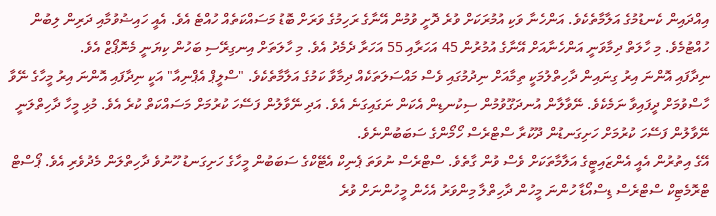އިއްދައިން ކެނޑުމުގެ އަލާމާތެކެވެ. އަންހެނާ ވަކި އުމުރަކަށް ވުރެ ދޮށީ ވުމުން އޭނާގެ ރަހިމުގެ ވަރަށް ބޮޑު މަސައްކަތެއް ހުއްޓެ އެވެ. އެއީ ހައިޟުވުމާއި ދަރިން ލިބުން ހުއްޓުމެވެ. މި ހާލަތް ދިމާވަނީ އަންހެނާއަށް އޭނާގެ އުމުރުން 45 އަހަރާއި 55 އަހަރާ ދެމެދު އެވެ. މި ހާލަތަށް އިނގިރޭސި ބަހުން ކިޔަނީ މެނޮޕޯޒް އެވެ.
ނިދާފައި އޮންނަ އިރު ގިނައިން ދާހިތްލުމަކީ ތިމާއަށް ނިދުމުގައި ވެސް މައްސަލަތަކެއް ދިމާވާ ކަމުގެ އަލާމާތެކެވެ. "ސްލީޕް އެޕްނިއާ" އަކީ ނިދާފައި އޮންނަ އިރު މީހާގެ ނޭވާ ހާސްވުމަށް ދީފައިވާ ނަމެކެވެ. ނޭވާލާން އުނދަގޫވުމުން ސިކުނޑިން އެކަން ނަގައިގަނެ އެވެ. އަދި ނޭވާލުން ފަސޭހަ ކުރުމަށް މަސައްކަތް ކުރެ އެވެ. މުޅި މީހާ ދާހިތްލަނީ ނޭވާލުން ފަސޭހަ ކުރުމަށް ހަށިގަނޑުން ދޫކުރާ ސްޓްރެސް ހޯމޯންގެ ސަބަބުންނެވެ.
އޭގެ އިތުރުން އެއީ އެންޒައިޓީގެ އަލާމާތަކަށް ވެސް ވުން ގާތެވެ. ސްޓްރެސް ނުވަތަ ޕެނިކް އެޓޭކްގެ ސަބަބުން މީހާގެ ހަށިގަނޑު ހޫނުވެ ދާހިތްލަން މެދުވެރި އެވެ. ޕޯސްޓް ޓްރޮމެޓިކް ސްޓްރެސް ޑިސްއޯޑާ ހުންނަ މީހުން ދާހިތްލާ މިންވަރު އެހެން މީހުންނަށް ވުރެ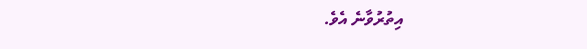އިތުރުވާނެ އެވެ.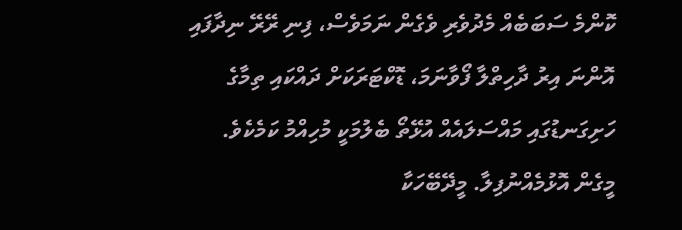ކޮންމެ ސަބަބެއް މެދުވެރި ވެގެން ނަމަވެސް، ފިނި ރޭރޭ ނިދާފައި އޮންނަ އިރު ދާހިތްލާ ފޯވާނަމަ، ޑޮކްޓަރަކަށް ދައްކައި ތިމާގެ ހަށިގަނޑުގައި މައްސަލައެއް އުޅޭތޯ ބެލުމަކީ މުހިއްމު ކަމެކެވެ.
މީގެން އޮޅުމެއްނުފިލާ. މީދޭބޭހަކާ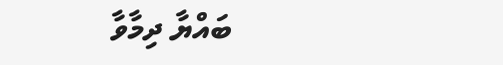ބައްޔާ ދިމާވާ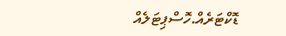ޑޮކްޓަރެއް.ހޮސްޕިޓަލެއް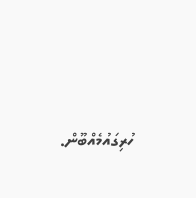ހުރިގައުމެއްބޫން.